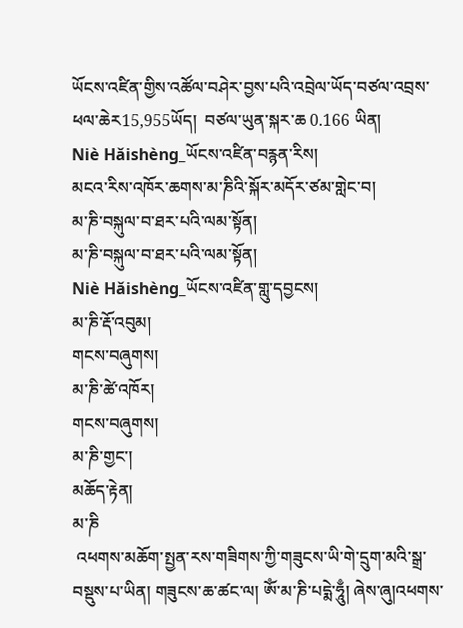ཡོངས་འཛིན་གྱིས་འཚོལ་བཤེར་བྱས་པའི་འབྲེལ་ཡོད་བཙལ་འབྲས་ཕལ་ཆེར15,955ཡོད།  བཙལ་ཡུན་སྐར་ཆ 0.166 ཡིན།
Niè Hǎishèng_ཡོངས་འཛིན་བརྙན་རིས།
མངའ་རིས་འཁོར་ཆགས་མ་ཎིའི་སྐོར་མདོར་ཙམ་གླེང་བ།
མ་ཎི་བསྐུལ་བ་ཐར་པའི་ལམ་སྟོན།
མ་ཎི་བསྐུལ་བ་ཐར་པའི་ལམ་སྟོན།
Niè Hǎishèng_ཡོངས་འཛིན་གླུ་དབྱངས།
མ་ཎི་རྡོ་འབུམ།
གངས་བཞུགས།
མ་ཎི་ཚེ་འཁོར།
གངས་བཞུགས།
མ་ཎི་གྱང་།
མཆོད་རྟེན།
མ་ཎི
 འཕགས་མཆོག་སྤྱན་རས་གཟིགས་ཀྱི་གཟུངས་ཡི་གེ་དྲུག་མའི་སྒྲ་བསྡུས་པ་ཡིན། གཟུངས་ཆ་ཚང་ལ། ཨོཾ་མ་ཎི་པདྨེ་ཧཱུྃ། ཞེས་ཞུ།འཕགས་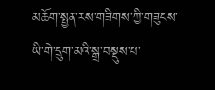མཆོག་སྤྱན་རས་གཟིགས་ཀྱི་གཟུངས་ཡི་གེ་དྲུག་མའི་སྒྲ་བསྡུས་པ་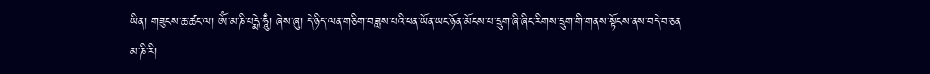ཡིན། གཟུངས་ཆ་ཚང་ལ། ཨོཾ་མ་ཎི་པདྨེ་ཧཱུྃ། ཞེས་ཞུ། དེ་ཉིད་ལན་གཅིག་བཟླས་པའི་ཕན་ཡོན་ཡང་ཉོན་མོངས་པ་དྲུག་ཞི་ཞིང་རིགས་དྲུག་གི་གནས་སྟོངས་ནས་བདེ་བ་ཅན
མ་ཎི་རི།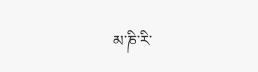མ་ཎི་རི་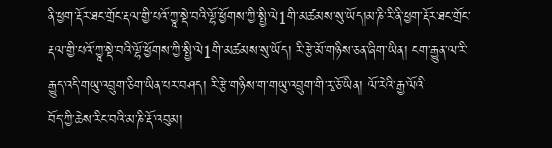ནི་ཕྱག་རྡོར་ཐང་གྲོང་རྡལ་གྱི་པའོ་ཀྱཱ་སྡེ་བའི་ལྷོ་ཕྱོགས་ཀྱི་སྤྱི་ལེ1གི་མཚམས་སུ་ཡོད།མ་ཎི་རི་ནི་ཕྱག་རྡོར་ཐང་གྲོང་རྡལ་གྱི་པའོ་ཀྱཱ་སྡེ་བའི་ལྷོ་ཕྱོགས་ཀྱི་སྤྱི་ལེ1གི་མཚམས་སུ་ཡོད། རི་རྩེ་མོ་གཉིས་ཅན་ཞིག་ཡིན། ངག་རྒྱུན་ལ་རི་རྒྱུད་འདི་གཡུ་འབྲུག་ཅིག་ཡིན་པར་བཤད། རི་རྩེ་གཉིས་ག་གཡུ་འབྲུག་གི་རྭ་ཅོ་ཡིན། ལོ་རེའི་རྒྱ་ལོའི
བོད་ཀྱི་ཆེས་རིང་བའི་མ་ཎི་རྡོ་འབུམ།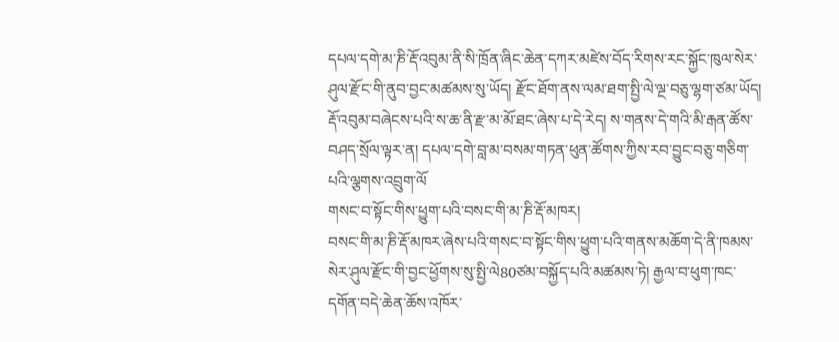དཔལ་དགེ་མ་ཎི་རྡོ་འབུམ་ནི་སི་ཁྲོན་ཞིང་ཆེན་དཀར་མཛེས་བོད་རིགས་རང་སྐྱོང་ཁུལ་སེར་ཤུལ་རྫོང་གི་ནུབ་བྱང་མཚམས་སུ་ཡོད། རྫོང་ཐོག་ནས་ལམ་ཐག་སྤྱི་ལེ་ལྔ་བཅུ་ལྷག་ཙམ་ཡོད། རྡོ་འབུམ་བཞེངས་པའི་ས་ཆ་ནི་རྫ་མ་མོ་ཐང་ཞེས་པ་དེ་རེད། ས་གནས་དེ་གའི་མི་རྒན་ཚོས་བཤད་སྲོལ་ལྟར་ན། དཔལ་དགེ་བླ་མ་བསམ་གཏན་ཕུན་ཚོགས་ཀྱིས་རབ་བྱུང་བཅུ་གཅིག་པའི་ལྕགས་འབྲུག་ལོ
གསང་བ་སྟོང་གིས་ཕྱུག་པའི་བསང་གི་མ་ཎི་རྡོ་མཁར།
བསང་གི་མ་ཎི་རྡོ་མཁར་ཞེས་པའི་གསང་བ་སྟོང་གིས་ཕྱུག་པའི་གནས་མཆོག་དེ་ནི་ཁམས་སེར་ཤུལ་རྫོང་གི་བྱང་ཕྱོགས་སུ་སྤྱི་ལེ80ཙམ་བསྐྱོད་པའི་མཚམས་ཏེ། རྒྱལ་བ་ཕུག་ཁང་དགོན་བདེ་ཆེན་ཆོས་འཁོར་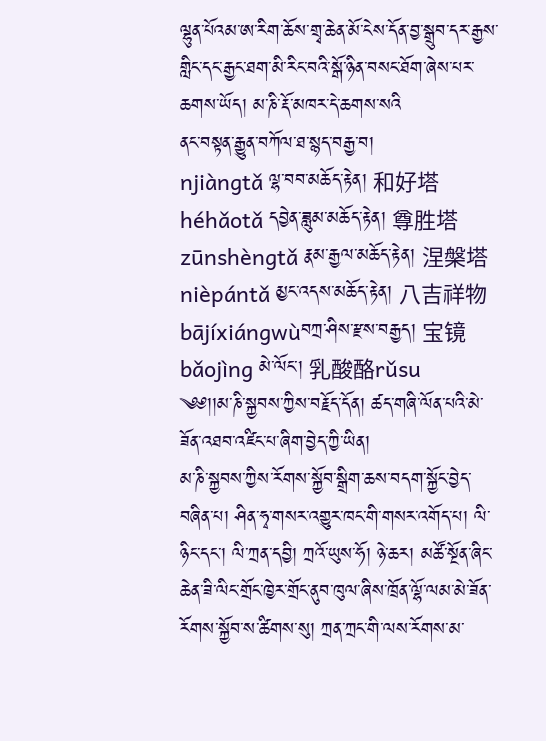ལྷུན་པོའམ་ཨ་རིག་ཆོས་གྲྭ་ཆེན་མོ་ངེས་དོན་བྱ་སྒྲུབ་དར་རྒྱས་གླིང་དང་རྒྱང་ཐག་མི་རིང་བའི་སྒོ་ཉིན་བསང་ཐོག་ཞེས་པར་ཆགས་ཡོད། མ་ཎི་རྡོ་མཁར་དེ་ཆགས་སའི
ནང་བསྟན་རྒྱུན་བཀོལ་ཐ་སྙད་བརྒྱ་བ།
njiàngtǎ ལྷ་བབ་མཆོད་རྟེན། 和好塔héhǎotǎ དབྱེན་ཟླུམ་མཆོད་རྟེན། 尊胜塔zūnshèngtǎ རྣམ་རྒྱལ་མཆོད་རྟེན། 涅槃塔nièpántǎ མྱང་འདས་མཆོད་རྟེན། 八吉祥物bājíxiángwùབཀྲ་ཤིས་རྫས་བརྒྱད། 宝镜bǎojìng མེ་ལོང་། 乳酸酪rǔsu
༄༅།།མ་ཎི་སྐྱབས་ཀྱིས་བརྗོད་དོན། ཚད་གཞི་ལོན་པའི་མེ་ཟོན་འཐབ་འཛིང་པ་ཞིག་བྱེད་ཀྱི་ཡིན།
མ་ཎི་སྐྱབས་ཀྱིས་རོགས་སྐྱོབ་སྒྲིག་ཆས་བདག་སྐྱོང་བྱེད་བཞིན་པ། ཤིན་ཧྭ་གསར་འགྱུར་ཁང་གི་གསར་འགོད་པ། ལི་ཉིང་དང་། ལི་ཀྲན་དབྱི། ཀྲའོ་ཡུས་ཧོ། ཉེ་ཆར། མཚོ་སྔོན་ཞིང་ཆེན་ཟི་ལིང་གྲོང་ཁྱེར་གྲོང་ནུབ་ཁུལ་ཞིས་ཁྲོན་ལྷོ་ལམ་མེ་ཟོན་རོགས་སྐྱོབ་ས་ཚིགས་སུ། ཀྲན་ཀྲང་གི་ལས་རོགས་མ་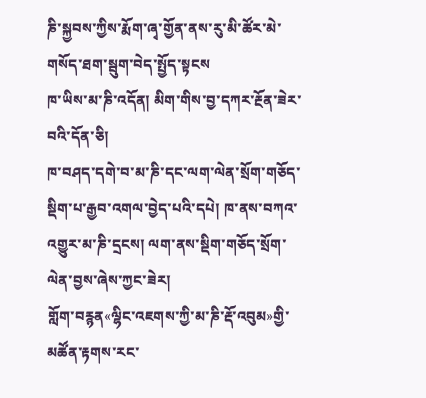ཎི་སྐྱབས་ཀྱིས་རྨོག་ཞྭ་གྱོན་ནས་རུ་མི་ཚོར་མེ་གསོད་ཐག་སྦུག་བེད་སྤྱོད་སྟངས
ཁ་ཡིས་མ་ཎི་འདོན། མིག་གིས་བྱ་དཀར་རྔོན་ཟེར་བའི་དོན་ཅི།
ཁ་བཤད་དགེ་བ་མ་ཎི་དང་ལག་ལེན་སྲོག་གཅོད་སྡིག་པ་རྒྱབ་འགལ་བྱེད་པའི་དཔེ། ཁ་ནས་བཀའ་འགྱུར་མ་ཎི་དྲངས། ལག་ནས་སྡིག་གཅོད་སྲོག་ལེན་བྱས་ཞེས་ཀྱང་ཟེར།
གློག་བརྙན«ལྷིང་འཇགས་ཀྱི་མ་ཎི་རྡོ་འབུམ»གྱི་མཚོན་རྟགས་རང་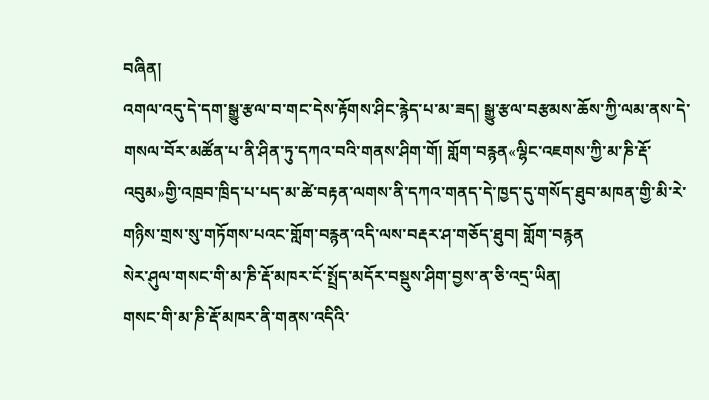བཞིན།
འགལ་འདུ་དེ་དག་སྒྱུ་རྩལ་བ་གང་དེས་རྟོགས་ཤིང་རྙེད་པ་མ་ཟད། སྒྱུ་རྩལ་བརྩམས་ཆོས་ཀྱི་ལམ་ནས་དེ་གསལ་བོར་མཚོན་པ་ནི་ཤིན་ཏུ་དཀའ་བའི་གནས་ཤིག་གོ། གློག་བརྙན«ལྷིང་འཇགས་ཀྱི་མ་ཎི་རྡོ་འབུམ»གྱི་འཁྲབ་ཁྲིད་པ་པད་མ་ཚེ་བརྟན་ལགས་ནི་དཀའ་གནད་དེ་ཁྱད་དུ་གསོད་ཐུབ་མཁན་གྱི་མི་རེ་གཉིས་གྲས་སུ་གཏོགས་པའང་གློག་བརྙན་འདི་ལས་བརྡར་ཤ་གཅོད་ཐུབ། གློག་བརྙན
སེར་ཤུལ་གསང་གི་མ་ཎི་རྡོ་མཁར་ངོ་སྤྲོད་མདོར་བསྡུས་ཤིག་བྱས་ན་ཅི་འདྲ་ཡིན།
གསང་གི་མ་ཎི་རྡོ་མཁར་ནི་གནས་འདིའི་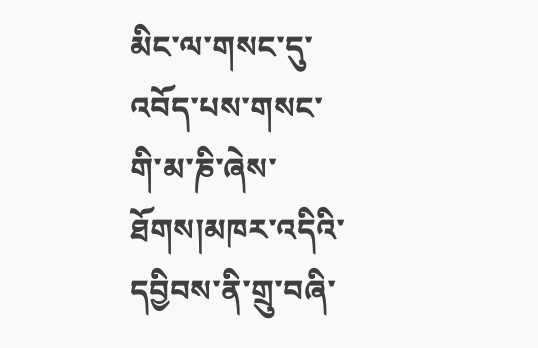མིང་ལ་གསང་དུ་འབོད་པས་གསང་གི་མ་ཎི་ཞེས་ཐོགས།མཁར་འདིའི་དབྱིབས་ནི་གྲུ་བཞི་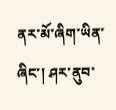ནར་མོ་ཞིག་ཡིན་ཞིང་། ཤར་ནུབ་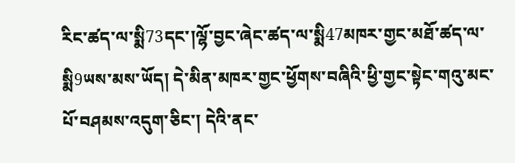རིང་ཚད་ལ་སྨི73དང་།ལྷོ་བྱང་ཞེང་ཚད་ལ་སྨི47མཁར་གྱང་མཐོ་ཚད་ལ་སྨི9ཡས་མས་ཡོད། དེ་མིན་མཁར་གྱང་ཕྱོགས་བཞིའི་ཕྱི་གྱང་སྟེང་གའུ་མང་པོ་བཤམས་འདུག་ཅིང་། དེའི་ནང་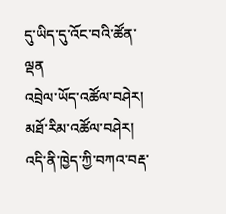དུ་ཡིད་དུ་འོང་བའི་ཚོན་ལྡན
འབྲེལ་ཡོད་འཚོལ་བཤེར།
མཐོ་རིམ་འཚོལ་བཤེར།
འདི་ནི་ཁྱེད་ཀྱི་བཀའ་བརྡ་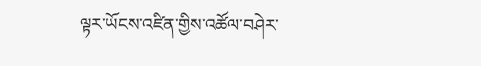ལྟར་ཡོངས་འཛིན་གྱིས་འཚོལ་བཤེར་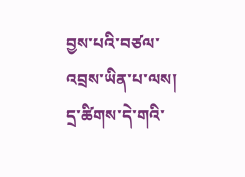བྱས་པའི་བཙལ་འབྲས་ཡིན་པ་ལས། དྲ་ཚིགས་དེ་གའི་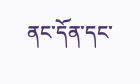ནང་དོན་དང་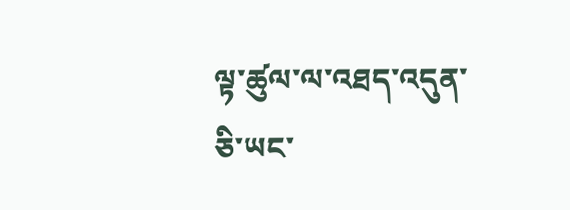ལྟ་ཚུལ་ལ་འཐད་འདུན་ཅི་ཡང་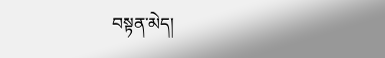བསྟན་མེད།